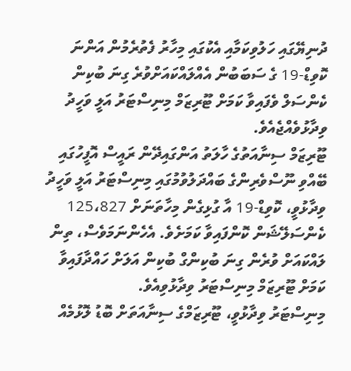ދުނިޔޭގައި ހަލުވިކަމާއި އެކުގައި މިހާރު ފެތުރެމުން އަންނަ ކޮވިޑް-19 ގެ ސަބަބުން އެއްލައްކައަށްވުރެ ގިނަ ބުކިން ކެންސަލް ވެފައިވާ ކަމަށް ޓޫރިޒަމް މިނިސްޓަރު އަލީ ވަހީދު ވިދާޅުވެއްޖެއެވެ.
ޓޫރިޒަމް ސިނާއަތުގެ ހާލަތު އަންގައިދޭން ރައީސް އޮފީހުގައި ބޭއްވި ނޫސްވެރިންގެ ބައްދަލުވުމުގައި މިނިސްޓަރު އަލީ ވަހީދު ވިދާޅުވީ، ކޮވިޑް-19 އާ ގުޅިގެން މިހާތަނަށް 125،827 ކެންސަލޭޝަން ކޮންފައިވާ ކަމަށެވެ. އެހެންނަމަވެސް، ތިން ލައްކައަށް ވުރެން ގިނަ ބުކިންގް ބުކިން އަލަށް ހައްދާފައިވާ ކަމަށް ޓޫރިޒަމް މިނިސްޓަރު ވިދާޅުވިއެވެ.
މިނިސްޓަރު ވިދާޅުވީ، ޓޫރިޒަމްގެ ސިނާއަތަށް ބޮޑު ލޮޅުމެއް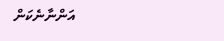އަންނާނެކަން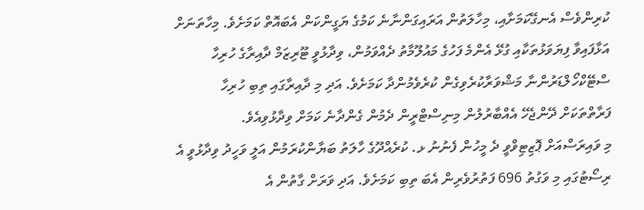ކުރިންވެސް އެނގޭކަމަށާއި، މިހާލަތުން އަރައިގަންނާނެ ކަމުގެ ޔަގީންކަން އެބައޮތް ކަމަށެވެ. މިހާތަނަށް އަޅާފައިވާ ފިޔަވަޅުތަކާއި ގުޅޭ އެންމެ ފަހުގެ މައުލޫމާތު ދެއްވަމުން، ވިދާޅުވީ ޓޫރިޒަމް ދާއިރާގެ ހުރިހާ ސްޓޭކްހޯލްޑަރުންނާ މަޝްވަރާކުރެވިގެން ކުރެވެމުންދާ ކަމަށެވެ. އަދި މި ދާއިރާގައި ތިބި ހުރިހާ ފަރާތްތަކަށް ދޭންޖެހޭ އެއްބާރުލުން މިނިސްޓްރީން ދެމުން ގެންދާނެ ކަމަށް ވިދާޅުވިއެވެ.
މި ވައިރަސްއަށް ޕޮޒިޓިވްވީ ދެ މީހުން ފެނުނު ޅ. ކުރެއްދޫގެ ހާލަތު ބަޔާންކުރަމުން އަލީ ވަހީދު ވިދާޅުވީ އެ ރިސޯޓުގައި މި ވަގުތު 696 ފަތުރުވެރިން އެބަ ތިބި ކަމަށެވެ. އަދި ވަރަށް ގާތުން އެ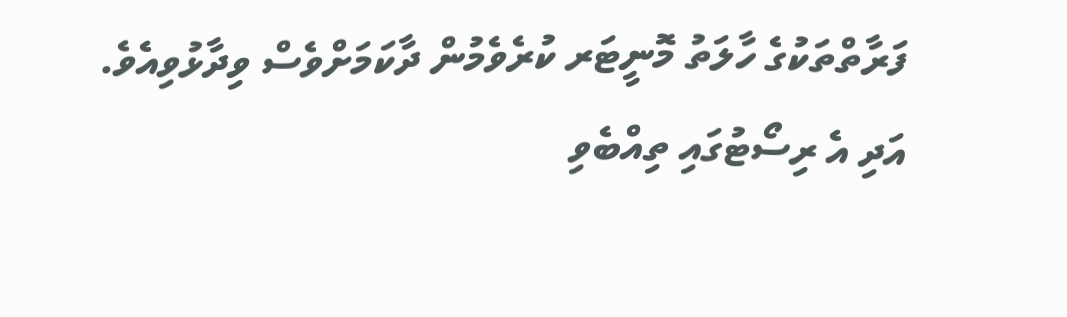ފަރާތްތަކުގެ ހާލަތު މޮނީޓަރ ކުރެވެމުން ދާކަމަށްވެސް ވިދާޅުވިއެވެ. އަދި އެ ރިސޯޓުގައި ތިއްބެވި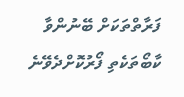ފަރާތްތަކަށް ބޭނުންވާ ކާބޯތަކެތި ފޯރުކޮށްދެވޭނެ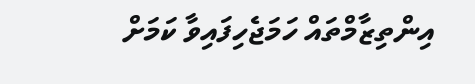އިންތިޒާމްތައް ހަމަޖެހިފައިވާ ކަމަށް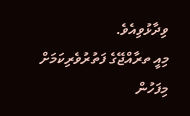ވިދާޅުވިއެވެ.
މިއީ ތރާއްޖޭގެ ފަތުރުވެރިކަމަށް މިފަހުން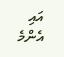އައި އެންމެ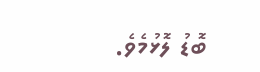ބޮޑު ލޮޅުމެވެ.